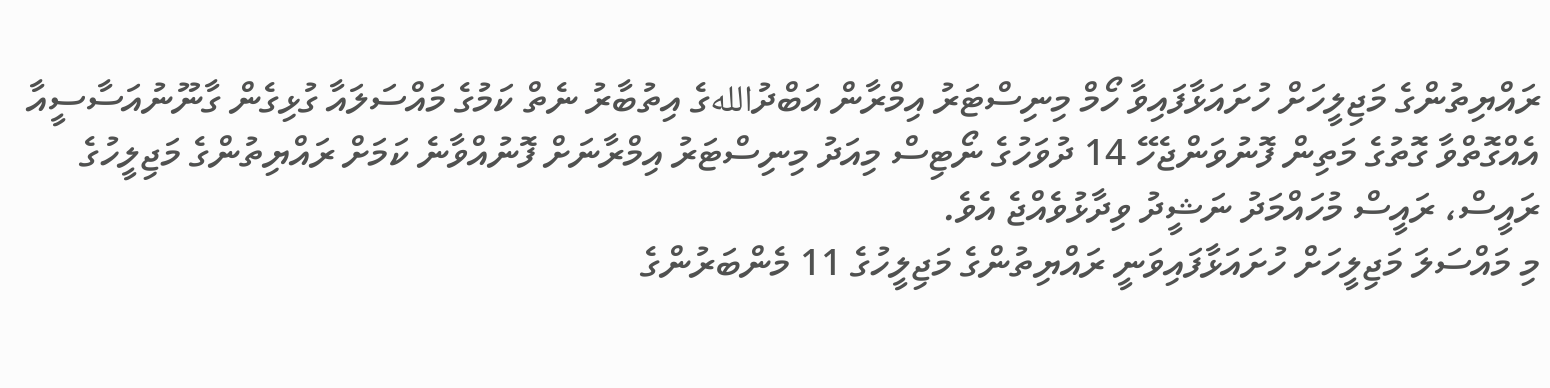ރައްޔިތުންގެ މަޖިލީހަށް ހުށައަޅާފައިވާ ހޯމް މިނިސްޓަރު އިމްރާން އަބްދުاللهގެ އިތުބާރު ނެތް ކަމުގެ މައްސަލައާ ގުޅިގެން ގާނޫނުއަސާސީއާ އެއްގޮތްވާ ގޮތުގެ މަތިން ފޮނުވަންޖެހޭ 14 ދުވަހުގެ ނޯޓިސް މިއަދު މިނިސްޓަރު އިމްރާނަށް ފޮނުއްވާނެ ކަމަށް ރައްޔިތުންގެ މަޖިލީހުގެ ރައީސް، ރައީސް މުހައްމަދު ނަޝީދު ވިދާޅުވެއްޖެ އެވެ.
މި މައްސަލަ މަޖިލީހަށް ހުށައަޅާފައިވަނީ ރައްޔިތުންގެ މަޖިލީހުގެ 11 މެންބަރުންގެ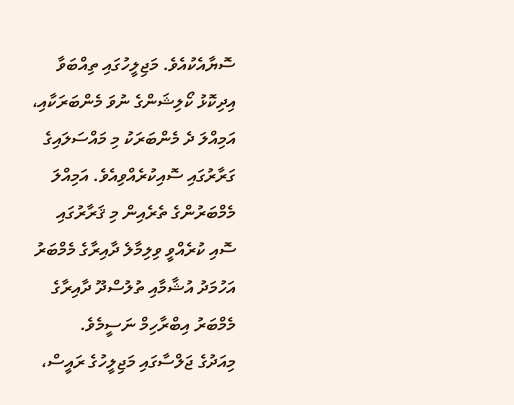ސޮޔާއެކުއެވެ. މަޖިލީހުގައި ތިއްބަވާ އިދިކޮޅު ކޯލިޝަންގެ ނުވަ މެންބަރަކާއި، އަމިއްލަ ދެ މެންބަރަކު މި މައްސަލައިގެ ގަރާރުގައި ސޮއިކުރެއްވިއެވެ. އަމިއްލަ މެމްބަރުންގެ ތެރެއިން މި ޤަރާރުގައި ސޮއި ކުރެއްވީ ވިލިމާލެ ދާއިރާގެ މެމްބަރު އަހުމަދު އުޝާމާއި ތުލުސްދޫ ދާއިރާގެ މެމްބަރު އިބްރާހިމް ނަސީމެވެ.
މިއަދުގެ ޖަލްސާގައި މަޖިލީހުގެ ރައީސް،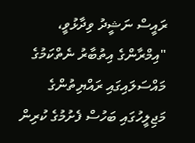ރައީސް ނަޝީދު ވިދާޅުވީ، "އިމްރާންގެ އިތުބާރު ނެތްކަމުގެ މައްސަލައިގައި ރައްޔިތުންގެ މަޖިލީހުގައި ބަހުސް ފެށުމުގެ ކުރިން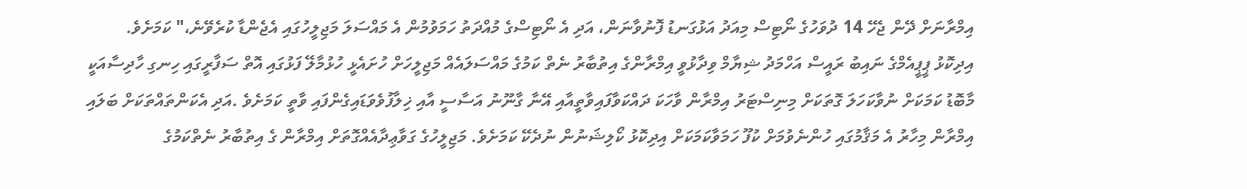އިމްރާނަށް ދޭން ޖެހޭ 14 ދުވަހުގެ ނޯޓިސް މިއަދު އަޅުގަނޑު ފޮނުވާނަން، އަދި އެ ނޯޓިސްގެ މުއްދަތު ހަމަވުމުން އެ މައްސަލަ މަޖިލީހުގައި އެޖެންޑާ ކުރެވޭނެ،" ކަމަށެވެ.
އިދިކޮޅު ޕީޕީއެމްގެ ނައިބު ރައީސް އަހްމަދު ޝިޔާމް ވިދާޅުވީ އިމްރާންގެ އިތުބާރު ނެތް ކަމުގެ މައްސަލައެއް މަޖިލީހަށް ހުށައެޅީ ހުޅުމާލޭ ފަޅުގައި އޮތް ސަފާރީގައި ހިނގި ހާދިސާއަކީ މާބޮޑު ކަމަކަށް ނުވާކަހަލަ ގޮތަކަށް މިނިސްޓަރު އިމްރާން ވާހަކަ ދައްކަވާފައިވާތީއާއި އޭނާ ގާނޫނު އަސާސީ އާއި ޚިލާފުވެވަޑައިގެންފައި ވާތީ ކަމަށެވެ .އަދި އެކަންތައްތަކަށް ބަލައި އިމްރާން މިހާރު އެ މަޤާމުގައި ހުންނެވުމަށް ކުފޫ ހަމަވާކަމަކަށް އިދިކޮޅު ކޯލިޝަނުން ނުދެކޭ ކަމަށެވެ. މަޖިލީހުގެ ގަވާޢިދާއެއްގޮތަށް އިމްރާން ގެ އިތުބާރު ނެތްކަމުގެ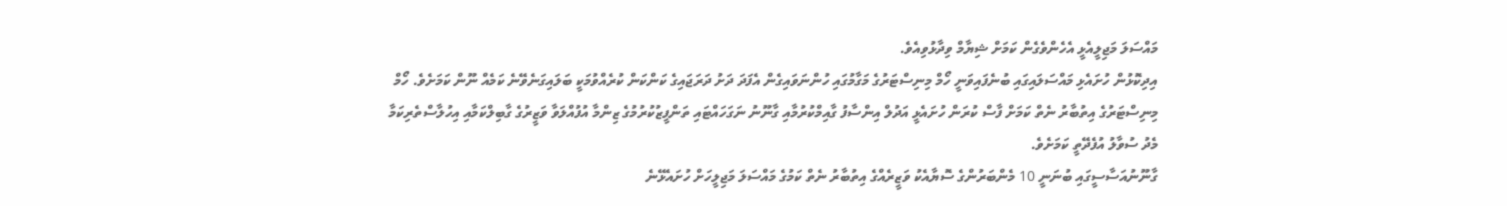މައްސަލަ މަޖިލީއެޅީ އެހެންވެގެން ކަމަށް ޝިޔާމް ވިދާޅުވިއެވެ.
އިދިކޮޅުން ހުށައެޅި މައްސަލައިގައި ބުނެފައިވަނީ ހޯމް މިނިސްޓަރުގެ މަގާމުގައި ހުންނަވައިގެން އެފަދަ ދަށު ދަރަޖައިގެ ކަންކަން ކުރެއްވުމަކީ ބަލައިގަނެވޭނެ ކަމެއް ނޫން ކަމަށެވެ. ހޯމް މިނިސްޓަރުގެ އިތުބާރު ނެތް ކަމަށް ފާސް ކުރަން ހުށައެޅީ އަދުލް އިންސާފު ގާއިމްކުރުމާއި ގާނޫނު ނަގަހައްޓައި ތަންފީޒުކުރުމުގެ ޒިންމާ އުފުއްލަވާ ވަޒީރުގެ ގާބިލްކަމާއި އިހުލާސްތެރިކަމާ މެދު ސުވާލު އުފެދޭތީ ކަމަށެވެ.
ގާނޫނުއަސާސީގައި ބުނަނީ 10 މެންބަރުންގެ ސޮޔާއެކު ވަޒީރެއްގެ އިތުބާރު ނެތް ކަމުގެ މައްސަލަ މަޖިލީހަށް ހުށައެޅޭނެ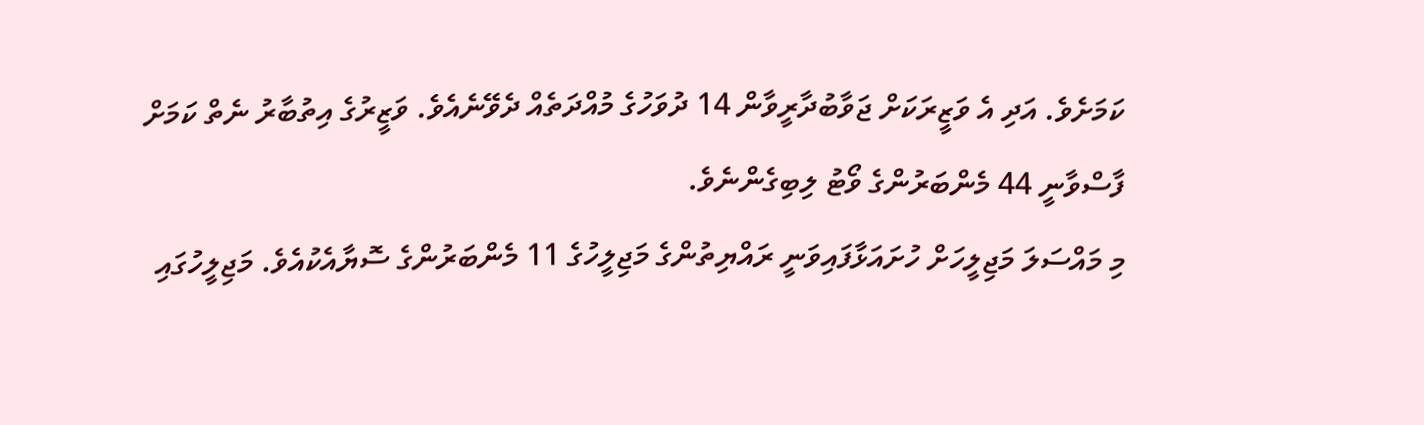ކަމަށެވެ. އަދި އެ ވަޒީރަކަށް ޖަވާބުދާރީވާން 14 ދުވަހުގެ މުއްދަތެއް ދެވޭނެއެވެ. ވަޒީރުގެ އިތުބާރު ނެތް ކަމަށް ފާސްވާނީ 44 މެންބަރުންގެ ވޯޓު ލިބިގެންނެވެ.
މި މައްސަލަ މަޖިލީހަށް ހުށައަޅާފައިވަނީ ރައްޔިތުންގެ މަޖިލީހުގެ 11 މެންބަރުންގެ ސޮޔާއެކުއެވެ. މަޖިލީހުގައި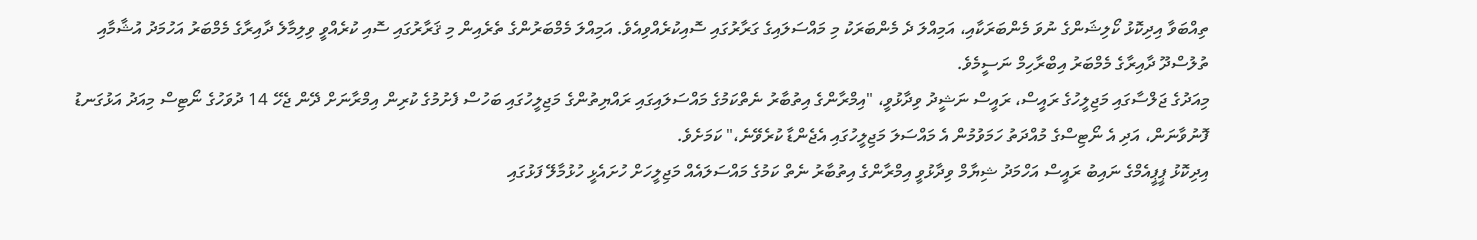ތިއްބަވާ އިދިކޮޅު ކޯލިޝަންގެ ނުވަ މެންބަރަކާއި، އަމިއްލަ ދެ މެންބަރަކު މި މައްސަލައިގެ ގަރާރުގައި ސޮއިކުރެއްވިއެވެ. އަމިއްލަ މެމްބަރުންގެ ތެރެއިން މި ޤަރާރުގައި ސޮއި ކުރެއްވީ ވިލިމާލެ ދާއިރާގެ މެމްބަރު އަހުމަދު އުޝާމާއި ތުލުސްދޫ ދާއިރާގެ މެމްބަރު އިބްރާހިމް ނަސީމެވެ.
މިއަދުގެ ޖަލްސާގައި މަޖިލީހުގެ ރައީސް، ރައީސް ނަޝީދު ވިދާޅުވީ، "އިމްރާންގެ އިތުބާރު ނެތްކަމުގެ މައްސަލައިގައި ރައްޔިތުންގެ މަޖިލީހުގައި ބަހުސް ފެށުމުގެ ކުރިން އިމްރާނަށް ދޭން ޖެހޭ 14 ދުވަހުގެ ނޯޓިސް މިއަދު އަޅުގަނޑު ފޮނުވާނަން، އަދި އެ ނޯޓިސްގެ މުއްދަތު ހަމަވުމުން އެ މައްސަލަ މަޖިލީހުގައި އެޖެންޑާ ކުރެވޭނެ،" ކަމަށެވެ.
އިދިކޮޅު ޕީޕީއެމްގެ ނައިބު ރައީސް އަހްމަދު ޝިޔާމް ވިދާޅުވީ އިމްރާންގެ އިތުބާރު ނެތް ކަމުގެ މައްސަލައެއް މަޖިލީހަށް ހުށައެޅީ ހުޅުމާލޭ ފަޅުގައި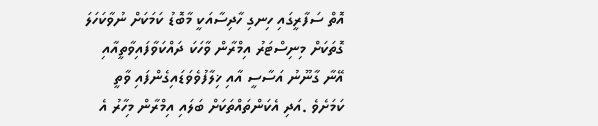އޮތް ސަފާރީގައި ހިނގި ހާދިސާއަކީ މާބޮޑު ކަމަކަށް ނުވާކަހަލަ ގޮތަކަށް މިނިސްޓަރު އިމްރާން ވާހަކަ ދައްކަވާފައިވާތީއާއި އޭނާ ގާނޫނު އަސާސީ އާއި ޚިލާފުވެވަޑައިގެންފައި ވާތީ ކަމަށެވެ .އަދި އެކަންތައްތަކަށް ބަލައި އިމްރާން މިހާރު އެ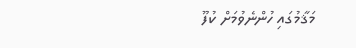މަޤާމުގައި ހުންނެވުމަށް ކުފޫ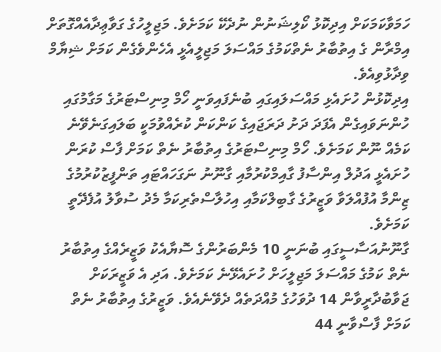ހަމަވާކަމަކަށް އިދިކޮޅު ކޯލިޝަނުން ނުދެކޭ ކަމަށެވެ. މަޖިލީހުގެ ގަވާޢިދާއެއްގޮތަށް އިމްރާން ގެ އިތުބާރު ނެތްކަމުގެ މައްސަލަ މަޖިލީއެޅީ އެހެންވެގެން ކަމަށް ޝިޔާމް ވިދާޅުވިއެވެ.
އިދިކޮޅުން ހުށައެޅި މައްސަލައިގައި ބުނެފައިވަނީ ހޯމް މިނިސްޓަރުގެ މަގާމުގައި ހުންނަވައިގެން އެފަދަ ދަށު ދަރަޖައިގެ ކަންކަން ކުރެއްވުމަކީ ބަލައިގަނެވޭނެ ކަމެއް ނޫން ކަމަށެވެ. ހޯމް މިނިސްޓަރުގެ އިތުބާރު ނެތް ކަމަށް ފާސް ކުރަން ހުށައެޅީ އަދުލް އިންސާފު ގާއިމްކުރުމާއި ގާނޫނު ނަގަހައްޓައި ތަންފީޒުކުރުމުގެ ޒިންމާ އުފުއްލަވާ ވަޒީރުގެ ގާބިލްކަމާއި އިހުލާސްތެރިކަމާ މެދު ސުވާލު އުފެދޭތީ ކަމަށެވެ.
ގާނޫނުއަސާސީގައި ބުނަނީ 10 މެންބަރުންގެ ސޮޔާއެކު ވަޒީރެއްގެ އިތުބާރު ނެތް ކަމުގެ މައްސަލަ މަޖިލީހަށް ހުށައެޅޭނެ ކަމަށެވެ. އަދި އެ ވަޒީރަކަށް ޖަވާބުދާރީވާން 14 ދުވަހުގެ މުއްދަތެއް ދެވޭނެއެވެ. ވަޒީރުގެ އިތުބާރު ނެތް ކަމަށް ފާސްވާނީ 44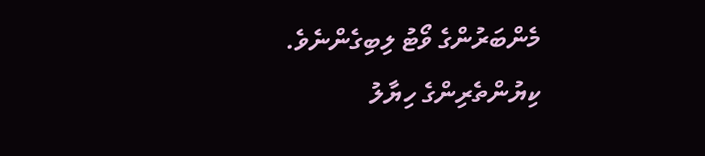މެންބަރުންގެ ވޯޓު ލިބިގެންނެވެ.
ކިޔުންތެރިންގެ ހިޔާލު